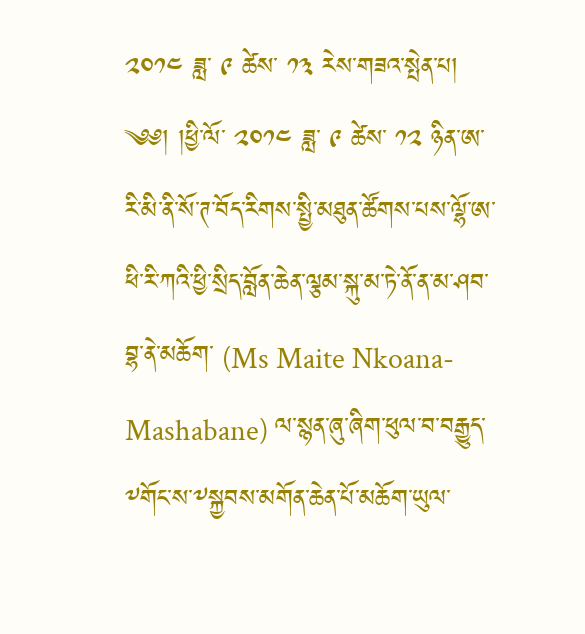༢༠༡༤ ཟླ་ ༩ ཚེས་ ༡༣ རེས་གཟའ་སྤེན་པ།
༄༅། །ཕྱི་ལོ་ ༢༠༡༤ ཟླ་ ༩ ཚེས་ ༡༢ ཉིན་ཨ་རི་མི་ནི་སོ་ཊ་བོད་རིགས་སྤྱི་མཐུན་ཚོགས་པས་ལྷོ་ཨ་ཕི་རི་ཀའི་ཕྱི་སྲིད་བློན་ཆེན་ལྕམ་སྐུ་མ་ཏེ་ནོ་ན་མ་ཤབ་བྷ་ནེ་མཆོག་ (Ms Maite Nkoana-Mashabane) ལ་སྙན་ཞུ་ཞིག་ཕུལ་བ་བརྒྱུད་༸གོང་ས་༸སྐྱབས་མགོན་ཆེན་པོ་མཆོག་ཡུལ་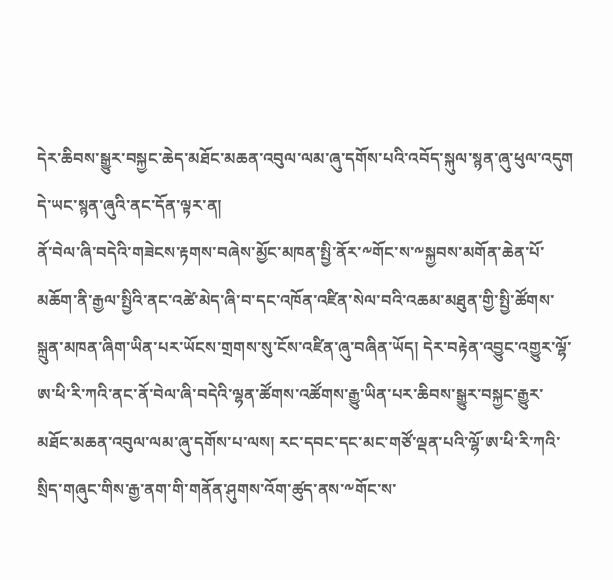དེར་ཆིབས་སྒྱུར་བསྐྱང་ཆེད་མཐོང་མཆན་འབུལ་ལམ་ཞུ་དགོས་པའི་འབོད་སྐུལ་སྙན་ཞུ་ཕུལ་འདུག དེ་ཡང་སྙན་ཞུའི་ནང་དོན་ལྟར་ན།
ནོ་བེལ་ཞི་བདེའི་གཟེངས་རྟགས་བཞེས་མྱོང་མཁན་སྤྱི་ནོར་༸གོང་ས་༸སྐྱབས་མགོན་ཆེན་པོ་མཆོག་ནི་རྒྱལ་སྤྱིའི་ནང་འཚེ་མེད་ཞི་བ་དང་འཁོན་འཛིན་སེལ་བའི་འཆམ་མཐུན་གྱི་སྤྱི་ཚོགས་སྐྲུན་མཁན་ཞིག་ཡིན་པར་ཡོངས་གྲགས་སུ་ངོས་འཛིན་ཞུ་བཞིན་ཡོད། དེར་བརྟེན་འབྱུང་འགྱུར་ལྷོ་ཨ་ཕི་རི་ཀའི་ནང་ནོ་བེལ་ཞི་བདེའི་ལྷན་ཚོགས་འཚོགས་རྒྱུ་ཡིན་པར་ཆིབས་སྒྱུར་བསྐྱང་རྒྱུར་མཐོང་མཆན་འབུལ་ལམ་ཞུ་དགོས་པ་ལས། རང་དབང་དང་མང་གཙོ་ལྡན་པའི་ལྷོ་ཨ་ཕི་རི་ཀའི་སྲིད་གཞུང་གིས་རྒྱ་ནག་གི་གནོན་ཤུགས་འོག་ཚུད་ནས་༸གོང་ས་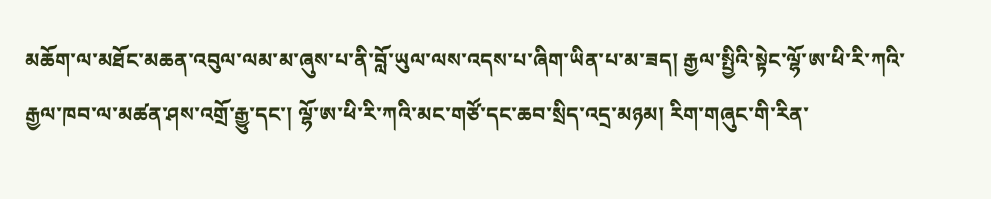མཆོག་ལ་མཐོང་མཆན་འབུལ་ལམ་མ་ཞུས་པ་ནི་བློ་ཡུལ་ལས་འདས་པ་ཞིག་ཡིན་པ་མ་ཟད། རྒྱལ་སྤྱིའི་སྟེང་ལྷོ་ཨ་ཕི་རི་ཀའི་རྒྱལ་ཁབ་ལ་མཚན་ཤས་འགྲོ་རྒྱུ་དང་། ལྷོ་ཨ་ཕི་རི་ཀའི་མང་གཙོ་དང་ཆབ་སྲིད་འདྲ་མཉམ། རིག་གཞུང་གི་རིན་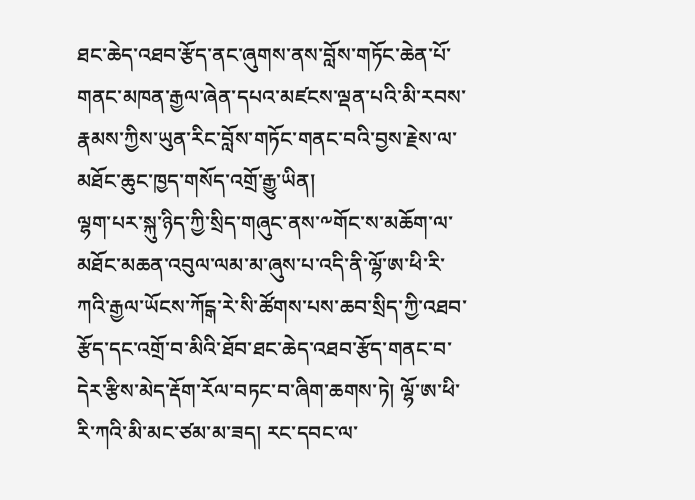ཐང་ཆེད་འཐབ་རྩོད་ནང་ཞུགས་ནས་བློས་གཏོང་ཆེན་པོ་གནང་མཁན་རྒྱལ་ཞེན་དཔའ་མཛངས་ལྡན་པའི་མི་རབས་རྣམས་ཀྱིས་ཡུན་རིང་བློས་གཏོང་གནང་བའི་བྱས་རྗེས་ལ་མཐོང་ཆུང་ཁྱད་གསོད་འགྲོ་རྒྱུ་ཡིན།
ལྷག་པར་སྐུ་ཉིད་ཀྱི་སྲིད་གཞུང་ནས་༸གོང་ས་མཆོག་ལ་མཐོང་མཆན་འབུལ་ལམ་མ་ཞུས་པ་འདི་ནི་ལྷོ་ཨ་ཕི་རི་ཀའི་རྒྱལ་ཡོངས་ཀོངྒ་རེ་སི་ཚོགས་པས་ཆབ་སྲིད་ཀྱི་འཐབ་རྩོད་དང་འགྲོ་བ་མིའི་ཐོབ་ཐང་ཆེད་འཐབ་རྩོད་གནང་བ་དེར་རྩིས་མེད་རྡོག་རོལ་བཏང་བ་ཞིག་ཆགས་ཏེ། ལྷོ་ཨ་ཕི་རི་ཀའི་མི་མང་ཙམ་མ་ཟད། རང་དབང་ལ་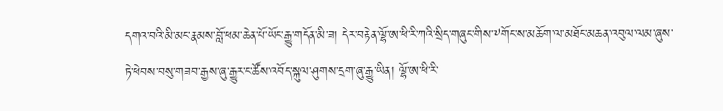དགའ་བའི་མི་མང་རྣམས་བློ་ཕམ་ཆེན་པོ་ཡོང་རྒྱུ་གདོན་མི་ཟ། དེར་བརྟེན་ལྷོ་ཨ་ཕི་རི་ཀའི་སྲིད་གཞུང་གིས་༸གོང་ས་མཆོག་ལ་མཐོང་མཆན་འབུལ་ལམ་ཞུས་ཏེ་ཕེབས་བསུ་གཟབ་རྒྱས་ཞུ་རྒྱུར་ང་ཚོས་འབོད་སྐུལ་ཤུགས་དྲག་ཞུ་རྒྱུ་ཡིན། ལྷོ་ཨ་ཕི་རི་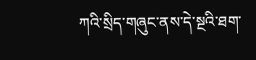ཀའི་སྲིད་གཞུང་ནས་དེ་སྔའི་ཐག་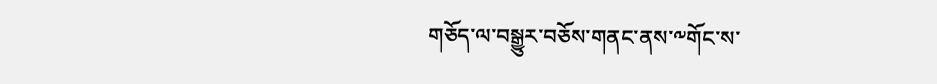གཅོད་ལ་བསྒྱུར་བཅོས་གནང་ནས་༸གོང་ས་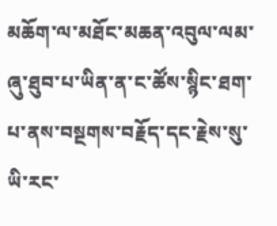མཆོག་ལ་མཐོང་མཆན་འབུལ་ལམ་ཞུ་ཐུབ་པ་ཡིན་ན་ང་ཚོས་སྙིང་ཐག་པ་ནས་བསྔགས་བརྗོད་དང་རྗེས་སུ་ཡི་རང་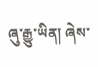ཞུ་རྒྱུ་ཡིན། ཞེས་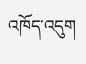འཁོད་འདུག